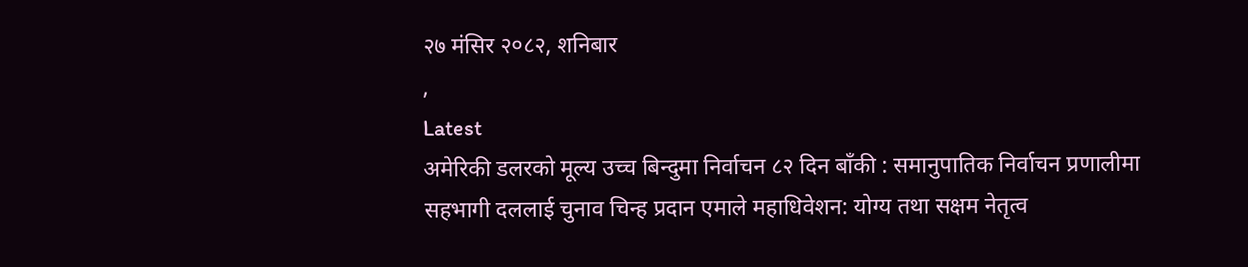२७ मंसिर २०८२, शनिबार
,
Latest
अमेरिकी डलरको मूल्य उच्च बिन्दुमा निर्वाचन ८२ दिन बाँकी : समानुपातिक निर्वाचन प्रणालीमा सहभागी दललाई चुनाव चिन्ह प्रदान एमाले महाधिवेशन: योग्य तथा सक्षम नेतृत्व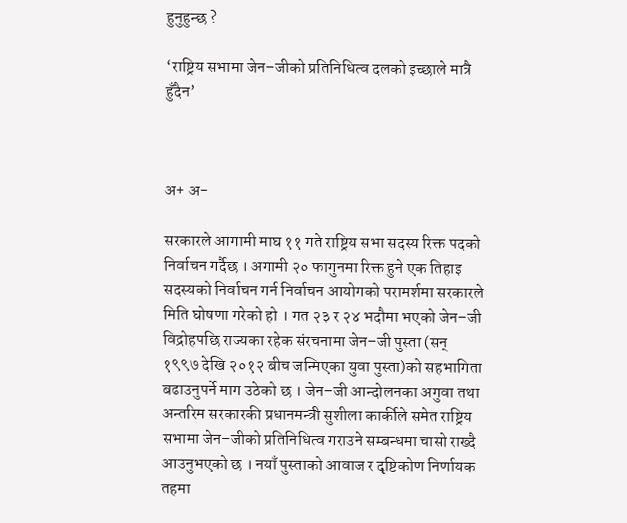हुनुहुन्छ ?

‘राष्ट्रिय सभामा जेन–जीको प्रतिनिधित्व दलको इच्छाले मात्रै हुँदैन’



अ+ अ-

सरकारले आगामी माघ ११ गते राष्ट्रिय सभा सदस्य रिक्त पदको निर्वाचन गर्दैछ । अगामी २० फागुनमा रिक्त हुने एक तिहाइ सदस्यको निर्वाचन गर्न निर्वाचन आयोगको परामर्शमा सरकारले मिति घोषणा गरेको हो । गत २३ र २४ भदौमा भएको जेन–जी विद्रोहपछि राज्यका रहेक संरचनामा जेन–जी पुस्ता (सन् १९९७ देखि २०१२ बीच जन्मिएका युवा पुस्ता)को सहभागिता बढाउनुपर्ने माग उठेको छ । जेन–जी आन्दोलनका अगुवा तथा अन्तरिम सरकारकी प्रधानमन्त्री सुशीला कार्कीले समेत राष्ट्रिय सभामा जेन–जीको प्रतिनिधित्व गराउने सम्बन्धमा चासो राख्दै आउनुभएको छ । नयाँ पुस्ताको आवाज र दृष्टिकोण निर्णायक तहमा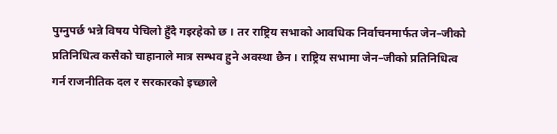पुग्नुपर्छ भन्ने विषय पेचिलो हुँदै गइरहेको छ । तर राष्ट्रिय सभाको आवधिक निर्वाचनमार्फत जेन–जीको प्रतिनिधित्व कसैको चाहानाले मात्र सम्भव हुने अवस्था छैन । राष्ट्रिय सभामा जेन–जीको प्रतिनिधित्व गर्न राजनीतिक दल र सरकारको इच्छाले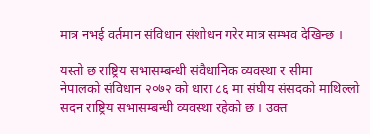मात्र नभई वर्तमान संविधान संशोधन गरेर मात्र सम्भव देखिन्छ ।

यस्तो छ राष्ट्रिय सभासम्बन्धी संवैधानिक व्यवस्था र सीमा
नेपालको संविधान २०७२ को धारा ८६ मा संघीय संसदको माथिल्लो सदन राष्ट्रिय सभासम्बन्धी व्यवस्था रहेको छ । उक्त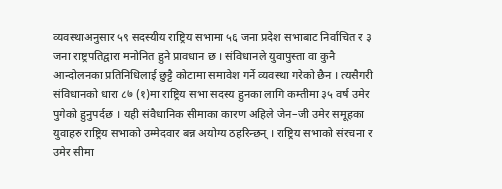व्यवस्थाअनुसार ५९ सदस्यीय राष्ट्रिय सभामा ५६ जना प्रदेश सभाबाट निर्वाचित र ३ जना राष्ट्रपतिद्वारा मनोनित हुने प्रावधान छ । संविधानले युवापुस्ता वा कुनै आन्दोलनका प्रतिनिधिलाई छुट्टै कोटामा समावेश गर्ने व्यवस्था गरेको छैन । त्यसैगरी संविधानको धारा ८७ (१)मा राष्ट्रिय सभा सदस्य हुनका लागि कम्तीमा ३५ वर्ष उमेर पुगेको हुनुपर्दछ । यही संवैधानिक सीमाका कारण अहिले जेन–जी उमेर समूहका युवाहरु राष्ट्रिय सभाको उम्मेदवार बन्न अयोग्य ठहरिन्छन् । राष्ट्रिय सभाको संरचना र उमेर सीमा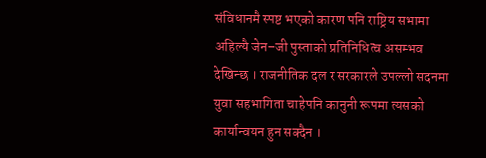संविधानमै स्पष्ट भएको कारण पनि राष्ट्रिय सभामा अहिल्यै जेन–जी पुस्ताको प्रतिनिधित्व असम्भव देखिन्छ । राजनीतिक दल र सरकारले उपल्लो सदनमा युवा सहभागिता चाहेपनि कानुनी रूपमा त्यसको कार्यान्वयन हुन सक्दैन ।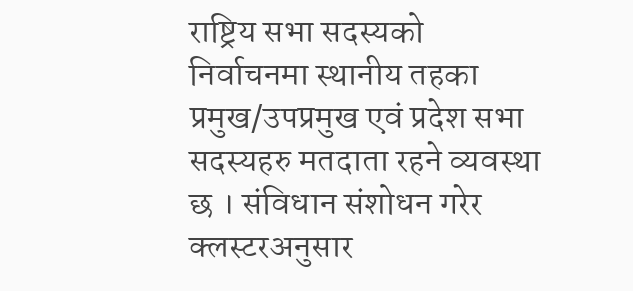राष्ट्रिय सभा सदस्यको निर्वाचनमा स्थानीय तहका प्रमुख/उपप्रमुख एवं प्रदेश सभा सदस्यहरु मतदाता रहने व्यवस्था छ । संविधान संशोधन गरेर क्लस्टरअनुसार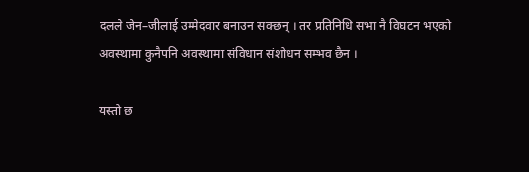दलले जेन–जीलाई उम्मेदवार बनाउन सक्छन् । तर प्रतिनिधि सभा नै विघटन भएको अवस्थामा कुनैपनि अवस्थामा संविधान संशोधन सम्भव छैन ।

यस्तो छ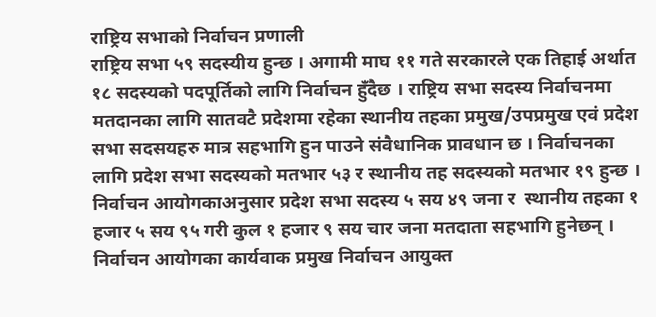राष्ट्रिय सभाको निर्वाचन प्रणाली
राष्ट्रिय सभा ५९ सदस्यीय हुन्छ । अगामी माघ ११ गते सरकारले एक तिहाई अर्थात १८ सदस्यको पदपूर्तिको लागि निर्वाचन हुँदैछ । राष्ट्रिय सभा सदस्य निर्वाचनमा मतदानका लागि सातवटै प्रदेशमा रहेका स्थानीय तहका प्रमुख/उपप्रमुख एवं प्रदेश सभा सदसयहरु मात्र सहभागि हुन पाउने संवैधानिक प्रावधान छ । निर्वाचनका लागि प्रदेश सभा सदस्यको मतभार ५३ र स्थानीय तह सदस्यको मतभार १९ हुन्छ । निर्वाचन आयोगकाअनुसार प्रदेश सभा सदस्य ५ सय ४९ जना र  स्थानीय तहका १ हजार ५ सय ९५ गरी कुल १ हजार ९ सय चार जना मतदाता सहभागि हुनेछन् । निर्वाचन आयोगका कार्यवाक प्रमुख निर्वाचन आयुक्त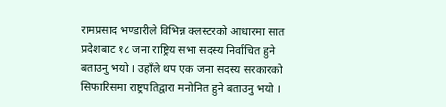रामप्रसाद भण्डारीले विभिन्न क्लस्टरको आधारमा सात प्रदेशबाट १८ जना राष्ट्रिय सभा सदस्य निर्वाचित हुने बताउनु भयो । उहाँले थप एक जना सदस्य सरकारको सिफारिसमा राष्ट्रपतिद्वारा मनोनित हुने बताउनु भयो ।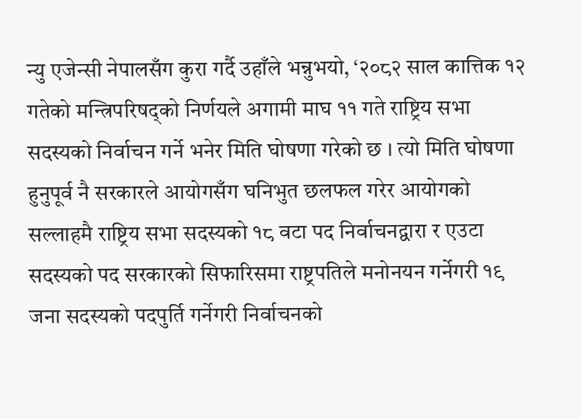न्यु एजेन्सी नेपालसँग कुरा गर्दै उहाँले भन्नुभयो, ‘२०८२ साल कात्तिक १२ गतेको मन्त्रिपरिषद्को निर्णयले अगामी माघ ११ गते राष्ट्रिय सभा सदस्यको निर्वाचन गर्ने भनेर मिति घोषणा गरेको छ । त्यो मिति घोषणा हुनुपूर्व नै सरकारले आयोगसँग घनिभुत छलफल गरेर आयोगको सल्लाहमै राष्ट्रिय सभा सदस्यको १८ वटा पद निर्वाचनद्वारा र एउटा सदस्यको पद सरकारको सिफारिसमा राष्ट्रपतिले मनोनयन गर्नेगरी १९ जना सदस्यको पदपुर्ति गर्नेगरी निर्वाचनको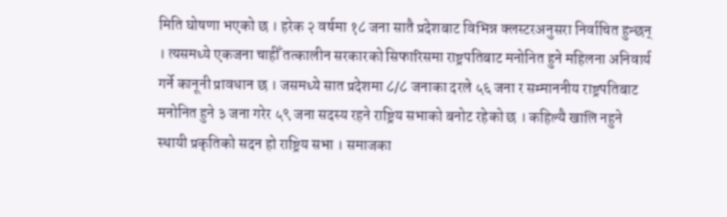मिति घोषणा भएको छ । हरेक २ वर्षमा १८ जना सातै प्रदेशबाट विभिन्न क्लस्टरअनुसरा निर्वाचित हुन्छन् । त्यसमध्ये एकजना चाहीँ तत्कालीन सरकारको सिफारिसमा राष्ट्रपतिबाट मनोनित हुने महिलना अनिवार्य गर्ने कानूनी प्रावधान छ । जसमध्ये सात प्रदेशमा ८/८ जनाका दरले ५६ जना र सम्माननीय राष्ट्रपतिबाट मनोनित हुने ३ जना गरेर ५९ जना सदस्य रहने राष्ट्रिय सभाको बनोट रहेको छ । कहिल्यै खालि नहुने स्थायी प्रकृतिको सदन हो राष्ट्रिय सभा । समाजका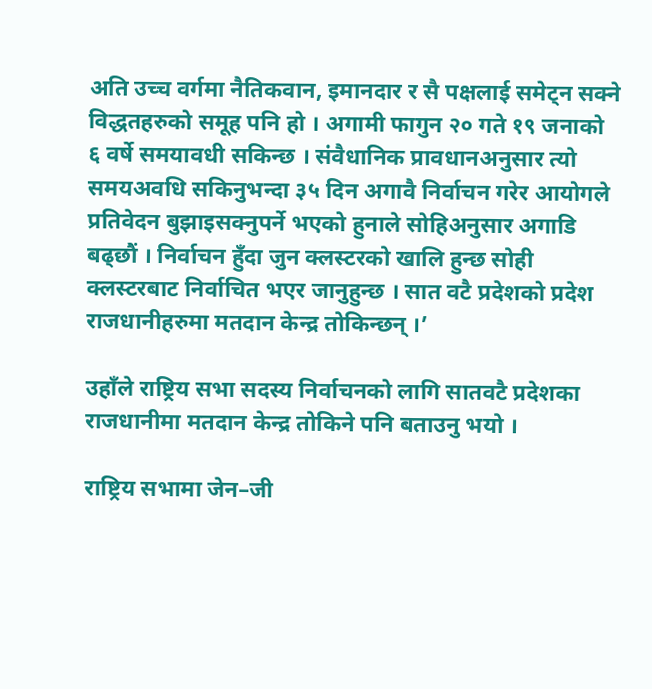अति उच्च वर्गमा नैतिकवान, इमानदार र सै पक्षलाई समेट्न सक्ने विद्धतहरुको समूह पनि हो । अगामी फागुन २० गते १९ जनाको ६ वर्षे समयावधी सकिन्छ । संवैधानिक प्रावधानअनुसार त्यो समयअवधि सकिनुभन्दा ३५ दिन अगावै निर्वाचन गरेर आयोगले प्रतिवेदन बुझाइसक्नुपर्ने भएको हुनाले सोहिअनुसार अगाडि बढ्छौं । निर्वाचन हुँदा जुन क्लस्टरको खालि हुन्छ सोही क्लस्टरबाट निर्वाचित भएर जानुहुन्छ । सात वटै प्रदेशको प्रदेश राजधानीहरुमा मतदान केन्द्र तोकिन्छन् ।’

उहाँले राष्ट्रिय सभा सदस्य निर्वाचनको लागि सातवटै प्रदेशका राजधानीमा मतदान केन्द्र तोकिने पनि बताउनु भयो ।

राष्ट्रिय सभामा जेन–जी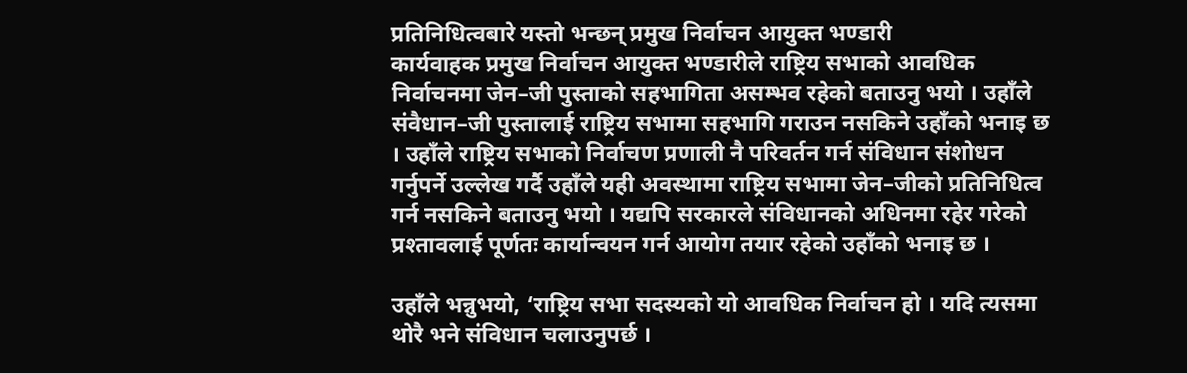प्रतिनिधित्वबारे यस्तो भन्छन् प्रमुख निर्वाचन आयुक्त भण्डारी
कार्यवाहक प्रमुख निर्वाचन आयुक्त भण्डारीले राष्ट्रिय सभाको आवधिक निर्वाचनमा जेन–जी पुस्ताको सहभागिता असम्भव रहेको बताउनु भयो । उहाँले संवैधान–जी पुस्तालाई राष्ट्रिय सभामा सहभागि गराउन नसकिने उहाँको भनाइ छ । उहाँले राष्ट्रिय सभाको निर्वाचण प्रणाली नै परिवर्तन गर्न संविधान संशोधन गर्नुपर्ने उल्लेख गर्दै उहाँले यही अवस्थामा राष्ट्रिय सभामा जेन–जीको प्रतिनिधित्व गर्न नसकिने बताउनु भयो । यद्यपि सरकारले संविधानको अधिनमा रहेर गरेको प्रश्तावलाई पूर्णतः कार्यान्वयन गर्न आयोग तयार रहेको उहाँको भनाइ छ ।

उहाँले भन्नुभयो, ‘राष्ट्रिय सभा सदस्यको यो आवधिक निर्वाचन हो । यदि त्यसमा थोरै भने संविधान चलाउनुपर्छ ।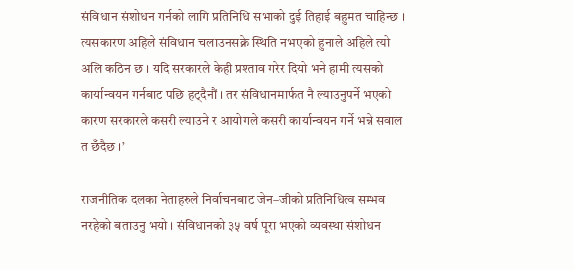संविधान संशोधन गर्नको लागि प्रतिनिधि सभाको दुई तिहाई बहुमत चाहिन्छ । त्यसकारण अहिले संविधान चलाउनसक्ने स्थिति नभएको हुनाले अहिले त्यो अलि कठिन छ । यदि सरकारले केही प्रश्ताव गरेर दियो भने हामी त्यसको कार्यान्वयन गर्नबाट पछि हट्दैनौं । तर संविधानमार्फत नै ल्याउनुपर्ने भएको कारण सरकारले कसरी ल्याउने र आयोगले कसरी कार्यान्वयन गर्ने भन्ने सवाल त छँदैछ ।’

राजनीतिक दलका नेताहरुले निर्वाचनबाट जेन–जीको प्रतिनिधित्व सम्भव नरहेको बताउनु भयो । संविधानको ३५ वर्ष पूरा भएको व्यवस्था संशोधन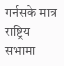गर्नसके मात्र राष्ट्रिय सभामा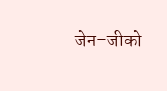जेन–जीको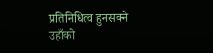प्रतिनिधित्व हुनसक्ने उहाँको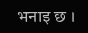भनाइ छ ।